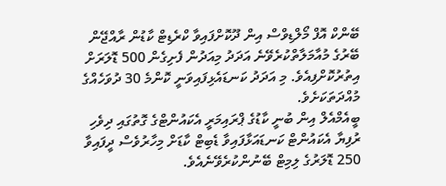ބޭންކް އޮފް މޯލްޑިވްސް އިން ދޫކޮށްފައިވާ ކްރެޑިޓް ކާޑުން ރާއްޖޭން ބޭރުގެ މުއާމަލާތްކުރެވޭނެ އަދަދު މިއަދުން ފެށިގެން 500 ޑޮލަރަށް އިތުރުކޮށްފިއެވެ. މި އަދަދު ކަނޑައެޅިފައިވަނީ ކޮންމެ 30 ދުވަހެއްގެ މުއްދަތަކަށެވެ.
ބީއެމްއެލް އިން ބުނީ ކާޑުގެ ޕްރައިމަރީ އެކައުންޓްގެ ގޮތުގައި ދިވެހި ރުފިޔާ އެކައުންޓް ކަނޑައަޅާފައިވާ ޑެބިޓް ކާޑަށް މިހާރުވެސް ދީފައިވާ 250 ޑޮލަރުގެ ލިމިޓް ބޭނުންކުރެވޭނެއެވެ.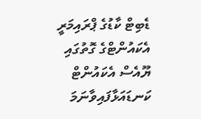ޑެބިޓް ކާޑުގެ ޕްރައިމަރީ އެކައުންޓްގެ ގޮތުގައި ޔޫއެސް އެކައުންޓް ކަނޑައަޅާފައިވާނަމަ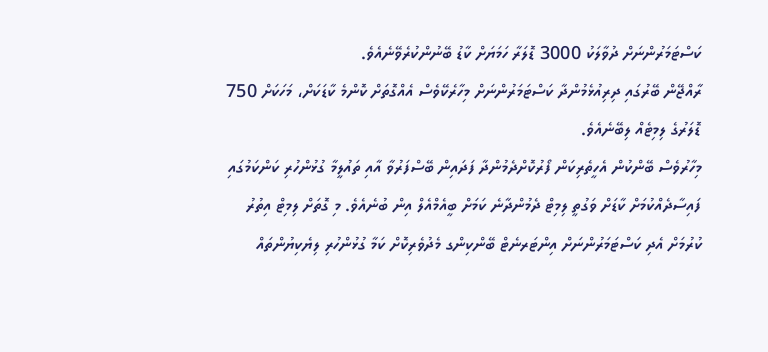ކަސްޓަމަރުންނަށް ދުވާލަކު 3000 ޑޮލަރާ ހަމަޔަށް ކާޑު ބޭނުންކުރެވޭނެއެވެ.
ރާއްޖޭން ބޭރުގައި ދިރިއުޅެމުންދާ ކަސްޓަމަރުންނަށް މިހާރެކޭވެސް އެއްގޮތަށް ކޮންމެ ކާޑަކަށް، މަހަކަށް 750 ޑޮލަރުގެ ލިމިޓެއް ލިބޭނެއެވެ.
މިހާރުވެސް ބޭންކުން އެހީތެރިކަން ފޯރުކޮށްދެމުންދާ ފަދައިން ބޭސްފަރުވާ އާއި ތައުލީމާ ގުޅުންހުރި ކަންކަމުގައި ފައިސާދެއްކުމަށް ކާޑަށް ވަގުތީ ލިމިޓް ދެމުންދާނެ ކަމަށް ބީއެމްއެލް އިން ބުނެއެވެ. މި ގޮތަށް ލިމިޓް އިތުރު ކުރުމަށް އެދި ކަސްޓަމަރުންނަށް އިންޓަރނެޓް ބޭންކިންގ މެދުވެރިކޮށް ކަމާ ގުޅުންހުރި ލިޔެކިޔުންތައް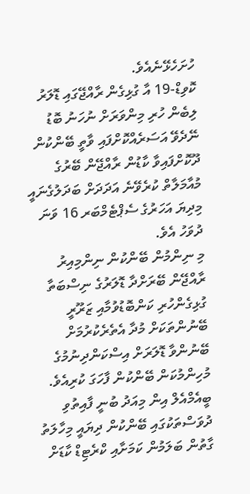ހުށަހެޅޭނެއެވެ.
ކޮވިޑް-19 އާ ގުޅިގެން ރާއްޖޭގައި ޑޮލަރު ލިބެން ހުރި މިންވަރަށް ނުހަނު ބޮޑު ނޭދެވޭ އަސަރެއްކޮށްފައި ވާތީ ބޭންކުން ދޫކޮށްފައިވާ ކާޑުން ރާއްޖޭން ބޭރުގެ މުއާމަލާތް ކުރެވޭނެ އަދަދަށް ބަދަލުގެނައީ މިދިޔަ އަހަރުގެ ސެޕްޓެމްބަރ 16 ވަނަ ދުވަހު އެވެ.
މި ނިންމުން ބޭންކުން ނިންމިއިރު ރާއްޖޭން ބޭރަށްދާ ޑޮލަރުގެ ނިސްބަތާ ގުޅިގެންހުރި ކަންބޮޑުވުމާއި ޒަރޫރީ ބޭނުންތަކަށް މުދާ އެތެރެކުރުމަށް ބޭނުންވާ ޑޮލަރަށް އިސްކަންދިނުމުގެ މުހިންމުކަން ބޭންކުން ފާހަގަ ކުރިއެވެ.
ބީއެމްއެލް އިން މިއަދު ބުނީ ފާއިތުވި ދުވަސްތަކުގައި ބޭންކުން ދިޔައީ މިހާލަތު ގާތުން ބަލަމުން ކަމަށާއި ކްރެޓިޑް ކާޑަށް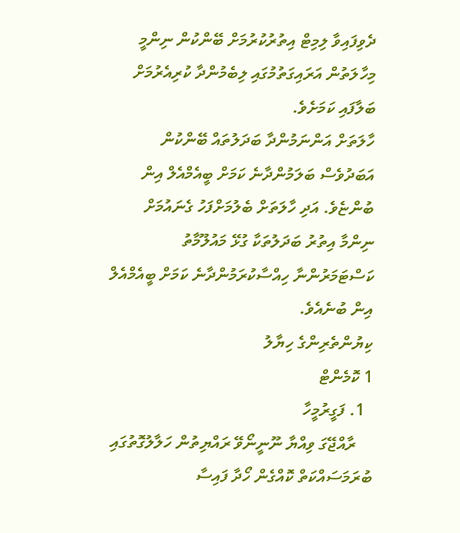ދެވިފައިވާ ލިމިޓް އިތުރުކުރުމަށް ބޭންކުން ނިންމީ މިހާލަތުން އަރައިގަތުމުގައި ލިބެމުންދާ ކުރިއެރުމަށް ބަލާފައި ކަމަށެވެ.
ހާލަތަށް އަންނަމުންދާ ބަދަލުތައް ބޭންކުން އަބަދުވެސް ބަލަމުންދާނެ ކަމަށް ބީއެމްއެލް އިން ބުންޏެވެ. އަދި ހާލަތަށް ބެލުމަށްފަހު ގެނައުމަށް ނިންމާ އިތުރު ބަދަލުތަކާ ގުޅޭ މައުލޫމާތު ކަސްޓަމަރުންނާ ހިއްސާކުރަމުންދާނެ ކަމަށް ބީއެމްއެލް އިން ބުނެއެވެ.
ކިޔުންތެރިންގެ ހިޔާލު
1 ކޮމެންޓް
  1. ފަގީރުމީހާ
    ރާއްޖޭގަ ވިއްޔާ ނޫނީނޯވޭ ރައްޔިތުން ހަލާލުގޮތުގައި ބުރަމަސައްކަތް ކޮއްގެން ހޯދާ ފައިސާ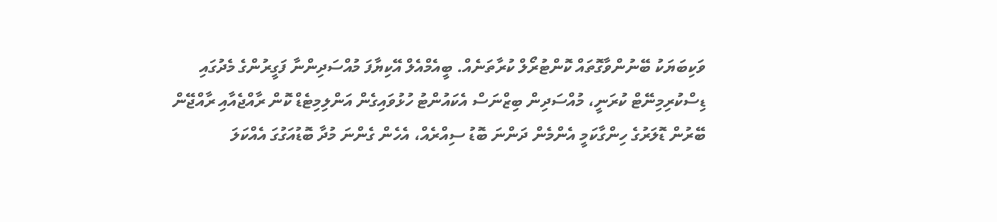ވަކިބަޔަކު ބޭނުންވާގޮތައް ކޮންޓުރޯލް ކުރާތަނެއް. ބީއެމްއެލް އޭކިޔާފަ މުއްސަދިންނާ ފަގީރުންގެ މެދުގައި ޑިސްކުރިމިނޭޓް ކުރަނީ، މުއްސަދިން ބިޒްނަސް އެކައުންޓު ހުޅުވައިގެން އަންލިމިޓެޑް ކޮން ރާއްޖެއާއި ރާއްޖޭން ބޭރުން ޑޮލަރުގެ ހިންގާކަމީ އެންމެން ދަންނަ ބޮޑު ސިއްރެއް، އެހެން ގެންނަ މުދާ ބޮޑުއަގުގަ އެއްކަލަ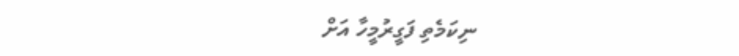ނިކަމެތި ފަގީރުމީހާ އަށް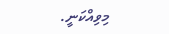މިވިއްކަނީ.